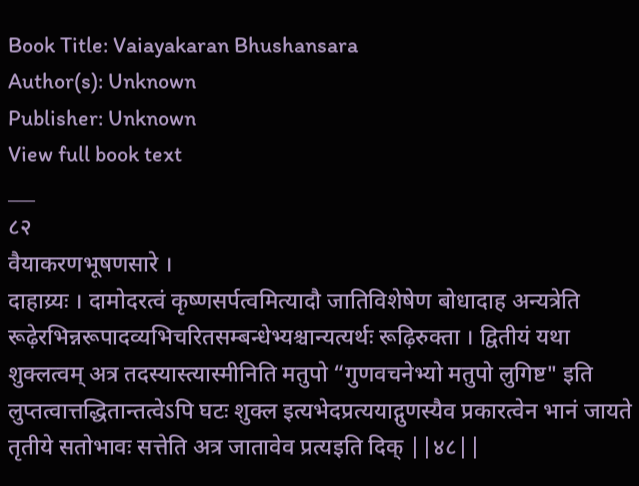Book Title: Vaiayakaran Bhushansara
Author(s): Unknown
Publisher: Unknown
View full book text
___
८२
वैयाकरणभूषणसारे ।
दाहाय्र्यः । दामोदरत्वं कृष्णसर्पत्वमित्यादौ जातिविशेषेण बोधादाह अन्यत्रेति रूढ़ेरभिन्नरूपादव्यभिचरितसम्बन्धेभ्यश्चान्यत्यर्थः रूढ़िरुक्ता । द्वितीयं यथा शुक्लत्वम् अत्र तदस्यास्त्यास्मीनिति मतुपो “गुणवचनेभ्यो मतुपो लुगिष्ट" इति लुप्तत्वात्तद्धितान्तत्वेऽपि घटः शुक्ल इत्यभेदप्रत्ययाद्गुणस्यैव प्रकारत्वेन भानं जायते तृतीये सतोभावः सत्तेति अत्र जातावेव प्रत्यइति दिक् ||४८||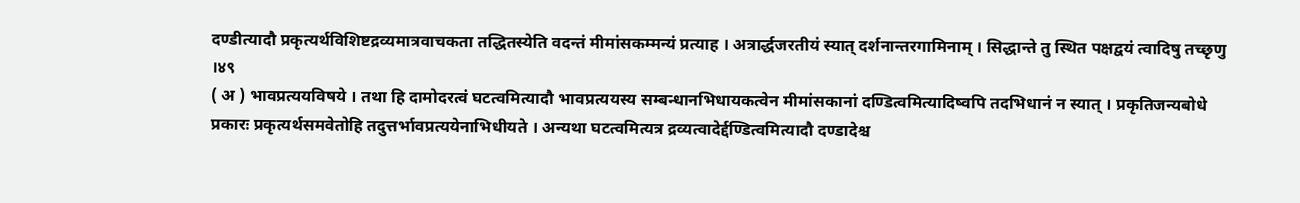दण्डीत्यादौ प्रकृत्यर्थविशिष्टद्रव्यमात्रवाचकता तद्धितस्येति वदन्तं मीमांसकम्मन्यं प्रत्याह । अत्रार्द्धजरतीयं स्यात् दर्शनान्तरगामिनाम् । सिद्धान्ते तु स्थित पक्षद्वयं त्वादिषु तच्छृणु ।४९
( अ ) भावप्रत्ययविषये । तथा हि दामोदरत्वं घटत्वमित्यादौ भावप्रत्ययस्य सम्बन्धानभिधायकत्वेन मीमांसकानां दण्डित्वमित्यादिष्वपि तदभिधानं न स्यात् । प्रकृतिजन्यबोधे प्रकारः प्रकृत्यर्थसमवेतोहि तदुत्तर्भावप्रत्ययेनाभिधीयते । अन्यथा घटत्वमित्यत्र द्रव्यत्वादेर्द्दण्डित्वमित्यादौ दण्डादेश्च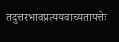तदुत्तरभावप्रत्ययवाच्यतापत्तेः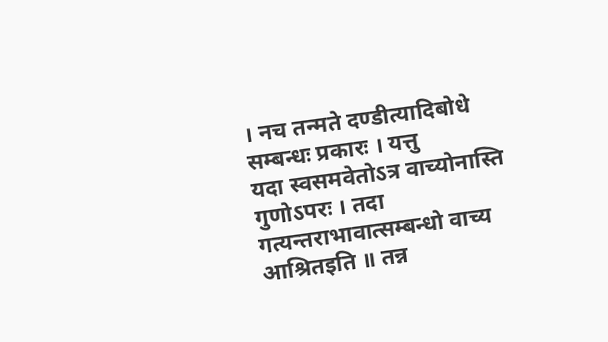। नच तन्मते दण्डीत्यादिबोधे सम्बन्धः प्रकारः । यत्तु
यदा स्वसमवेतोऽत्र वाच्योनास्ति गुणोऽपरः । तदा गत्यन्तराभावात्सम्बन्धो वाच्य आश्रितइति ॥ तन्न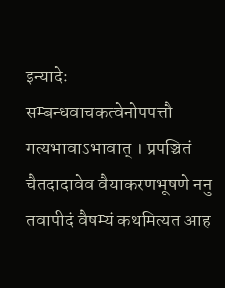इन्यादेः सम्बन्धवाचकत्वेनोपपत्तौ गत्यभावाऽभावात् । प्रपञ्चितं चैतदादावेव वैयाकरणभूषणे ननु तवापीदं वैषम्यं कथमित्यत आह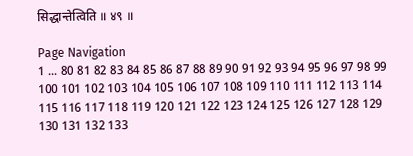सिद्धान्तेत्विति ॥ ४९ ॥

Page Navigation
1 ... 80 81 82 83 84 85 86 87 88 89 90 91 92 93 94 95 96 97 98 99 100 101 102 103 104 105 106 107 108 109 110 111 112 113 114 115 116 117 118 119 120 121 122 123 124 125 126 127 128 129 130 131 132 133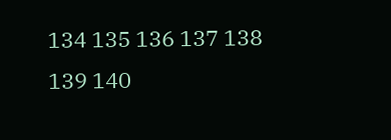134 135 136 137 138 139 140